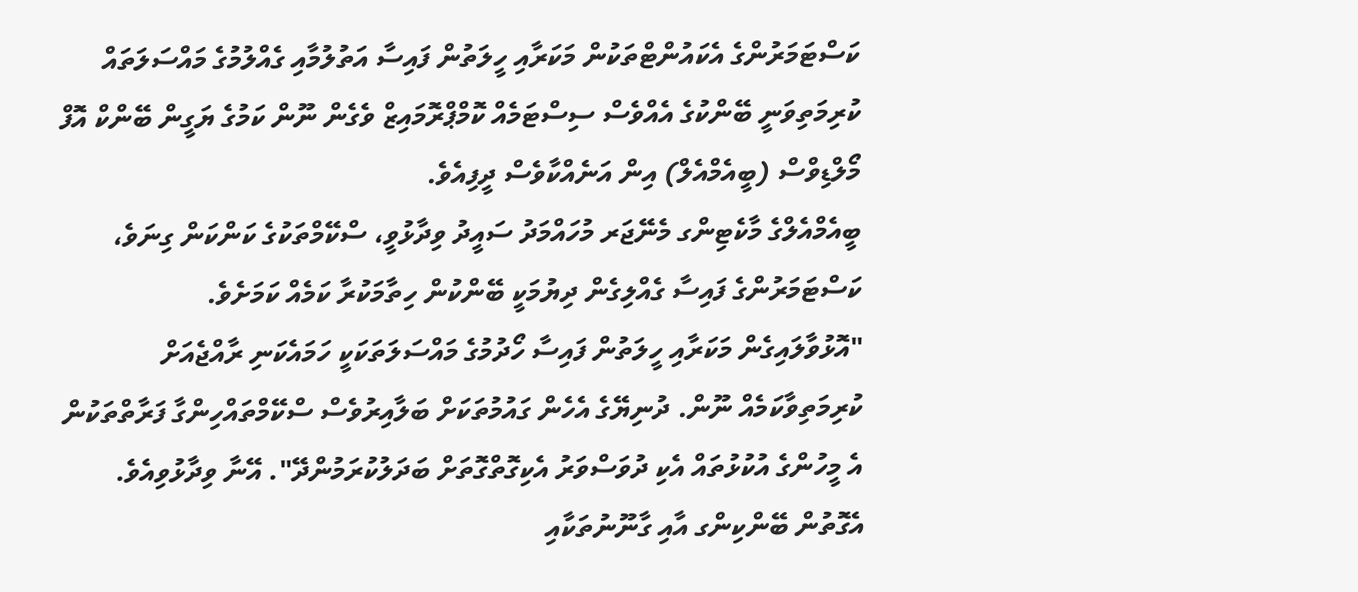ކަސްޓަމަރުންގެ އެކައުންޓްތަކުން މަކަރާއި ހީލަތުން ފައިސާ އަތުލުމާއި ގެއްލުމުގެ މައްސަލަތައް ކުރިމަތިވަނީ ބޭންކުގެ އެއްވެސް ސިސްޓަމެއް ކޮމްޕްރޮމައިޒް ވެގެން ނޫން ކަމުގެ ޔަގީން ބޭންކް އޮފް މޯލްޑިވްސް (ބީއެމްއެލް) އިން އަނެއްކާވެސް ދީފިއެވެ.
ބީއެމްއެލްގެ މާކެޓިންގ މެނޭޖަރ މުހައްމަދު ސައީދު ވިދާޅުވީ، ސްކޭމްތަކުގެ ކަންކަން ގިނަވެ، ކަސްޓަމަރުންގެ ފައިސާ ގެއްލިގެން ދިޔުމަކީ ބޭންކުން ހިތާމަކުރާ ކަމެއް ކަމަށެވެ.
"އޮޅުވާލައިގެން މަކަރާއި ހީލަތުން ފައިސާ ހޯދުމުގެ މައްސަލަތަކަކީ ހަމައެކަނި ރާއްޖެއަށް ކުރިމަތިވާކަމެއް ނޫން. ދުނިޔޭގެ އެހެން ގައުމުތަކަށް ބަލާއިރުވެސް ސްކޭމްތައްހިންގާ ފަރާތްތަކުން އެ މީހުންގެ އުކުޅުތައް އެކި ދުވަސްވަރު އެކިގޮތްގޮތަށް ބަދަލުކުރަމުންދޭ". އޭނާ ވިދާޅުވިއެވެ.
އެގޮތުން ބޭންކިންގ އާއި ގާނޫނުތަކާއި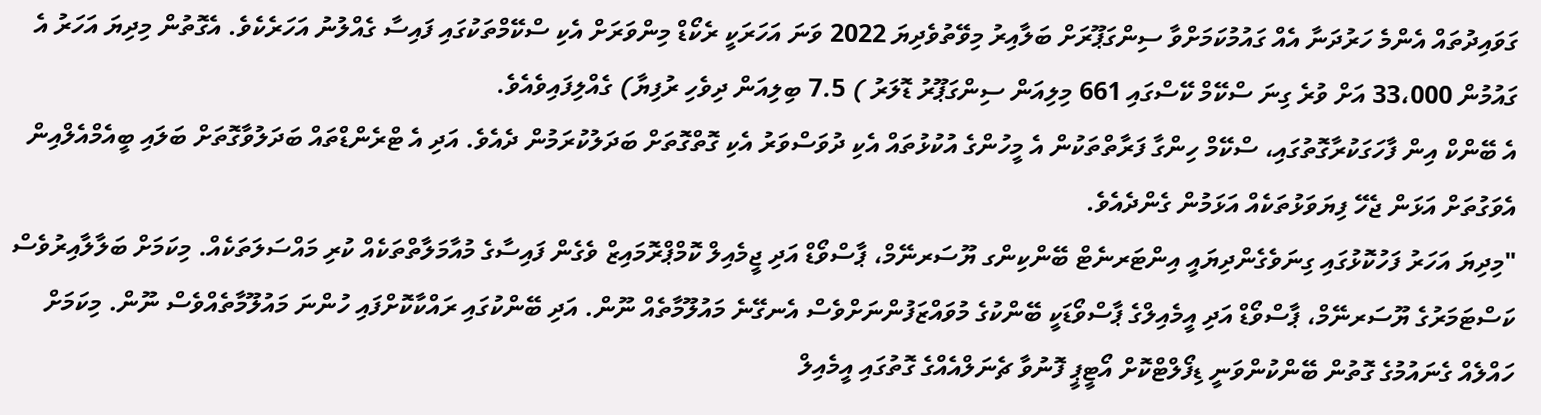ގަވައިދުތައް އެންމެ ހަރުދަނާ އެއް ގައުމުކަމަށްވާ ސިންގަޕޫރަށް ބަލާއިރު މިވޭތުވެދިޔަ 2022 ވަނަ އަހަރަކީ ރެކޯޑް މިންވަރަށް އެކި ސްކޭމްތަކުގައި ފައިސާ ގެއްލުނު އަހަރެކެވެ. އެގޮތުން މިދިޔަ އަހަރު އެ ގައުމުން 33،000 އަށް ވުރެ ގިނަ ސްކޭމް ކޭސްގައި 661 މިލިއަން ސިންގަޕޫރު ޑޮލަރު ) 7.5 ބިލިއަން ދިވެހި ރުފިޔާ) ގެއްލިފައިވެއެވެ.
އެ ބޭންކް އިން ފާހަގަކުރާގޮތުގައި، ސްކޭމް ހިންގާ ފަރާތްތަކުން އެ މީހުންގެ އުކުޅުތައް އެކި ދުވަސްވަރު އެކި ގޮތްގޮތަށް ބަދަލުކުރަމުން ދެއެވެ. އަދި އެ ޓްރެންޑްތައް ބަދަލުވާގޮތަށް ބަލައި ބީއެމްއެލްއިން އެވަގުތަށް އަޅަން ޖެހޭ ފިޔަވަޅުތަކެއް އަޅަމުން ގެންދެއެވެ.
"މިދިޔަ އަހަރު ފަހުކޮޅުގައި ގިނަވެގެންދިޔައީ އިންޓަރނެޓް ބޭންކިންގ ޔޫސަރނޭމް، ޕާސްވޯޑް އަދި ޖީމެއިލް ކޮމްޕްރޮމައިޒް ވެގެން ފައިސާގެ މުއާމަލާތްތަކެއް ކުރި މައްސަލަތަކެއް. މިކަމަށް ބަލާލާއިރުވެސް ކަސްޓަމަރުގެ ޔޫސަރނޭމް، ޕާސްވޯޑް އަދި އީމެއިލްގެ ޕާސްވޯޑަކީ ބޭންކުގެ މުވައްޒަފުންނަށްވެސް އެނގޭނެ މައުލޫމާތެއް ނޫން. އަދި ބޭންކުގައި ރައްކާކޮށްފައި ހުންނަ މައުލޫމާތެއްވެސް ނޫން. މިކަމަށް ހައްލެއް ގެނައުމުގެ ގޮތުން ބޭންކުންވަނީ ޑިފޯލްޓްކޮށް އޯޓީޕީ ފޮނުވާ ޗެނަލްއެއްގެ ގޮތުގައި އީމެއިލް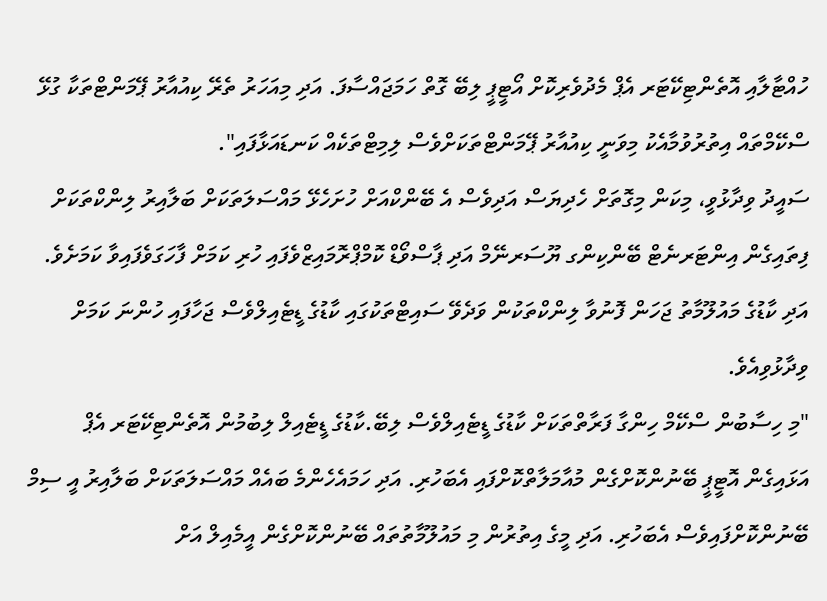ހުއްޓާލާއި އޮތެންޓިކޭޓަރ އެޕް މެދުވެރިކޮށް އޯޓީޕީ ލިބޭ ގޮތް ހަމަޖައްސާފަ. އަދި މިއަހަރު ތެރޭ ކިއުއާރު ޕޭމަންޓްތަކާ ގުޅޭ ސްކޭމްތައް އިތުރުވުމާއެކު މިވަނީ ކިއުއާރު ޕޭމަންޓްތަކަށްވެސް ލިމިޓްތަކެއް ކަނޑައަޅާފައި".
ސައީދު ވިދާޅުވީ، މިކަން މިގޮތަށް ހެދިޔަސް އަދިވެސް އެ ބޭންކްއަށް ހުށަހެޅޭ މައްސަލަތަކަށް ބަލާއިރު ލިންކްތަކަށް ފިތައިގެން އިންޓަރނެޓް ބޭންކިންގ ޔޫސަރނޭމް އަދި ޕާސްވޯޑް ކޮމްޕްރޮމައިޒްވެފައި ހުރި ކަމަށް ފާހަގަވެފައިވާ ކަމަށެވެ. އަދި ކާޑުގެ މައުލޫމާތު ޖަހަން ފޮނުވާ ލިންކްތަކުން ވަދެވޭ ސައިޓްތަކުގައި ކާޑުގެ ޑީޓެއިލްވެސް ޖަހާފައި ހުންނަ ކަމަށް ވިދާޅުވިއެވެ.
"މި ހިސާބުން ސްކޭމް ހިންގާ ފަރާތްތަކަށް ކާޑުގެ ޑީޓެއިލްވެސް ލިބޭ.ކާޑުގެ ޑީޓެއިލް ލިބުމުން އޮތެންޓިކޭޓަރ އެޕް އަޅައިގެން އޮޓީޕީ ބޭނުންކޮށްގެން މުއާމަލާތްކޮށްފައި އެބަހުރި. އަދި ހަމައެހެންމެ ބައެއް މައްސަލަތަކަށް ބަލާއިރު އީ ސިމް ބޭނުންކޮށްފައިވެސް އެބަހުރި. އަދި މީގެ އިތުރުން މި މައުލޫމާތުތައް ބޭނުންކޮށްގެން އީމެއިލް އަށް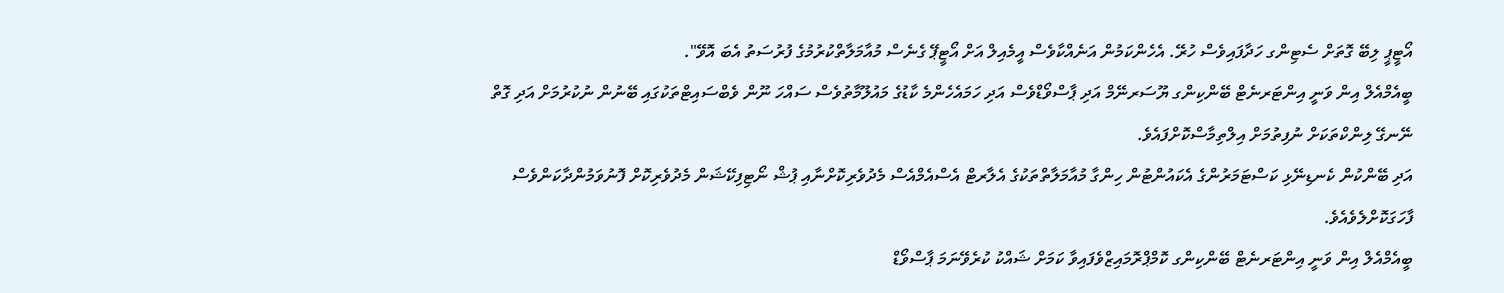އޯޓީޕީ ލިބޭ ގޮތަށް ސެޓިންގ ހަދާފައިވެސް ހުރޭ. އެހެންކަމުން އަނެއްކާވެސް އީމެއިލް އަށް އޯޓީޕޭ ގެނެސް މުއާމަލާތްކުރުމުގެ ފުރުސަތު އެބަ އޮވޭ".
ބީއެމްއެލް އިން ވަނީ އިންޓަރނެޓް ބޭންކިންގ ޔޫސަރނޭމް އަދި ޕާސްވޯޑްވެސް އަދި ހަމައެހެންމެ ކާޑުގެ މައުލޫމާތުވެސް ސައްހަ ނޫން ވެބްސައިޓްތަކުގައި ބޭނުން ނުކުރުމަށް އަދި ގޮތް ނޭނގޭ ލިންކްތަކަށް ނުފިތުމަށް އިލްތިމާސްކޮށްފައެވެ.
އަދި ބޭންކުން ކެނޑިނޭޅި ކަސްޓަމަރުންގެ އެކައުންޓުން ހިންގާ މުއާމަލާތްތަކުގެ އެލާރޓް އެސްއެމްއެސް މެދުވެރިކޮށްނާއި ޕުޝް ނޯޓިފިކޭޝަން މެދުވެރިކޮށް ފޮނުވަމުންދާކަންވެސް ފާހަގަކޮށްލެވެއެވެ.
ބީއެމްއެލް އިން ވަނީ އިންޓަރނެޓް ބޭންކިންގ ކޮމްޕްރޮމައިޒްވެފައިވާ ކަމަށް ޝައްކު ކުރެވޭނަމަ ޕާސްވޯޑް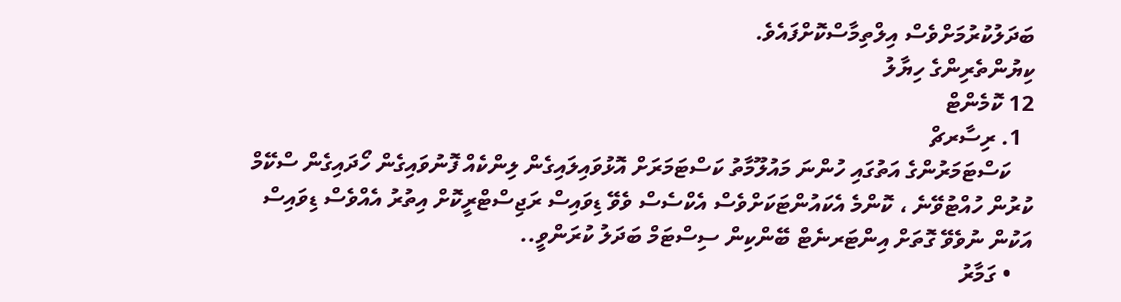ބަދަލުކުރުމަށްވެސް އިލްތިމާސްކޮށްފައެވެ.
ކިޔުންތެރިންގެ ހިޔާލު
12 ކޮމެންޓް
  1. ރިސާރޗް
    ކަސްޓަމަރުންގެ އަތުގައި ހުންނަ މައުލޫމާތު ކަސްޓަމަރަށް އޮޅުވައިލައިގެން ލިންކެއް ފޮނުވައިގެން ހޯދައިގެން ސްކޭމް ކުރުން ހުއްޓުވޭނެ ، ކޮންމެ އެކައުންޓަކަށްވެސް އެކްސެސް ވެވޭ ޑިވައިސް ރަޖިސްޓްރީކޮށް އިތުރު އެއްވެސް ޑިވައިސް އަކުން ނުވެވޭ ގޮތަށް އިންޓަރނެޓް ބޭންކިން ސިސްޓަމް ބަދަލު ކުރަންވީ..
    • ގަމާރު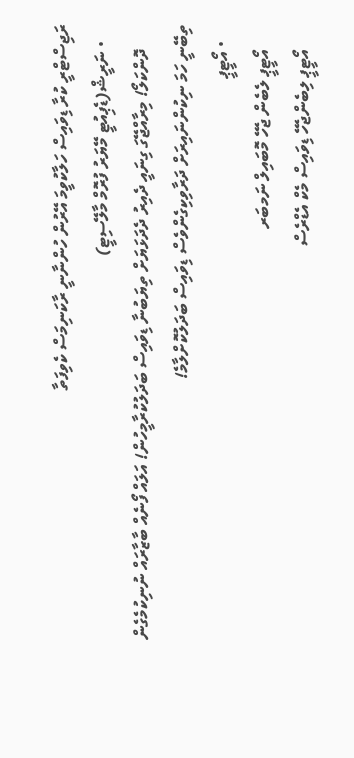ރަޖިސްޓްރީ ކުރާ ޑިވައިސް ހަލާކުވީމަ އޭރުން ހުންނާނީ ރާކަނިމަސް ކެވިފަތާ
    • ނަރީޝް(ޑެޕިއުޓީ މޭޔަރު ފުރޮމް މާލޭސިޓީ)
      ދޮންކަލޯ! މިރާއްޖޭގަ ގިނައީ ދެއިރު ދެދަޅަޔަށް ތިޔަބުނާ ޑިވައިސް ބަދަލުކުރާމީހުން! އަލައް ފޯނެއް ބާޒާރައް ނުނިކުމެގެން ތިބޭނީ ހަމަ ނިކުންނައިރަށް ދަރާވިކިގެންވެސް ޑިވައިސް ބަދަލުކޮށްލާމެ!
    • އޯޓީޕީ
      އޯޓީޕީ ލެބެން ޖެހޭ މޮބައިލް ނަމބަރ
      އޯޓީޕީ ލިބެންޖެހޭ ޑިވައިސް މެކް އެޑްރެސް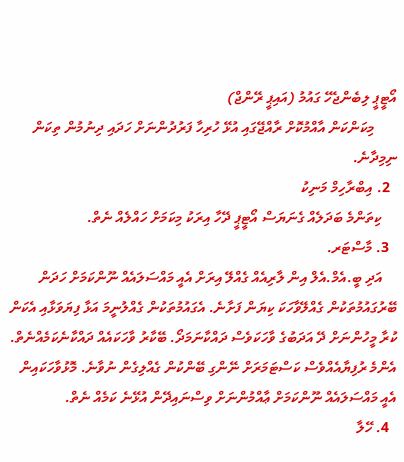އޯޓީޕީ ލިބެންޖެހޭ ގައުމު (އައިޕީ ރޭންޖް)
      މިކަންކަން އާއްމުކޮށް ރާއްޖޭގައި އުޅޭ ހުރިހާ ފަރުދުންނަށް ހަދައި ދިނުމުން ތިކަން ނިމިދާނެ.
  2. އިބްރާހިމް މަނިކު
    ކިތަންމެ ބަދަލެއް ގެނަޔަސް އޯޓީޕީ ދޭހާ އިރަކު މިކަމަށް ހައްލެއް ނެތް.
  3. މާސްޓަރ.
    އަދި ބީ.އެމް.އެލް އިން ލާރިއެއް ގެއްލޭ އިރަށް އެއީ މައްސަލައެއް ނޫންކަމަށް ހަދަން ބޭރުގައުމުތަކުން ގެއްލޭވާހަކަ ކިޔަން ފަށާނެ. އެގައުމުތަކުން ގެއްލުނީމަ އަޅާ ފިޔަވަޅާއި އެކަން ކުރާ މީހުންނަށް ދޭ އަދަބުގެ ވާހަކަވެސް ދައްކާނަމަދޯ. ބޭކާރު ވާހަކައެއް ދައްކާނެކަމެއްނެތް. އެންމެ ރުފިޔާއެއްވެސް ކަސްޓަމަރަށް ނޭންގި ބޭންކުން ގެއްލިގެން ނުވާނެ. މޮޅުވާހަކައިން އެއީ މައްސަލައެއް ނޫންކަމަށް ޢާއްމުންނަށް ވިސްނައިދޭން އުޅޭނެ ކަމެއް ނެތް.
  4. ހޭލާ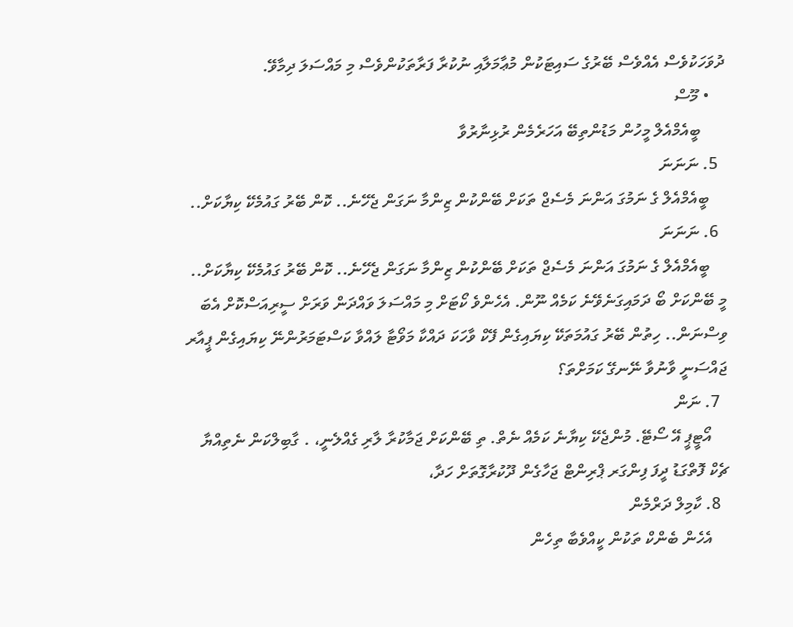ދުވަހަކުވެސް އެއްވެސް ބޭރުގެ ސައިޓަކުން މުޢާމަލާއި ނުކުރާ ފަރާތަކުންވެސް މި މައްސަލަ ދިމާވޭ.
    • މޫސް
      ބީއެމްއެލް މީހުން މަޑުންތިބޭ އަހަރެމެން ރުޅިނާރުވާ
  5. ނަނަނަ
    ބީއެމްއެލް ގެ ނަމުގަ އަންނަ މެސެޖް ތަކަށް ބޭންކުން ޒިންމާ ނަގަން ޖެހޭނެ.. ކޮން ބޭރު ގައުމެކޭ ކިޔާކަށް..
  6. ނަނަނަ
    ބީއެމްއެލް ގެ ނަމުގަ އަންނަ މެސެޖް ތަކަށް ބޭންކުން ޒިންމާ ނަގަން ޖެހޭނެ.. ކޮން ބޭރު ގައުމެކޭ ކިޔާކަށް.. މީ ބޭންކަށް ބޯ ދަމައިގަނެވޭނެ ކަމެއް ނޫން. އެހެންވެ ކޯޓަށް މި މައްސަލަ ވައްދަން ވަރަށް ސީރިއަސްކޮށް އެބަ ވިސްނަން.. ހިތުން ބޭރު ގައުމަތަކޭ ކިޔައިގެން ފޭކް ވާހަކަ ދައްކާ މަވޯޓާ ލައްވާ ކަސްޓަމަރުންނޭ ކިޔައިގެން ޕީއާރ ޖައްސަނީ ވާނުވާ ނޭނގޭ ކަމަށްތަ؟
  7. ނަން
    އޯޓީޕީ އޭ ސޯޓޭ. މުންޖެކޭ ކިޔާނެ ކަމެއް ނެތް. ތި ބޭންކަށް ޖަމާކުރާ ލާރި ގެއްލެނީ، . ގާބިލްކަން ނެތިއްޔާ ޗެކް ފޮތްގަޑު ދީފަ ފިންގަރ ޕްރިންޓް ޖަހާގެން ދޫކުރާގޮތަށް ހަދާ،
  8. ކާމިލް ދަރްމެން
    އެހެން ބެންކް ތަކުން ކީއްވެބާ ތިހެން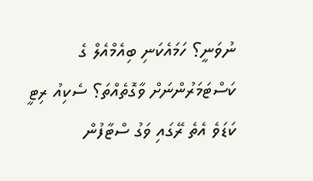ނުވަނީ؟ ހަމައެކަނި ބިއެމްއެލް ގެ ކަސްޓަމަރުންނަށް ވާގޮތެއްތަ؟ ސެކިއު ރިޓީ ކަޑަވެ އެތެ ރޭގައި ވަގު ސްޓާފުން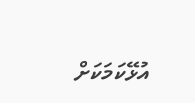އުޅޭކަމަކަށް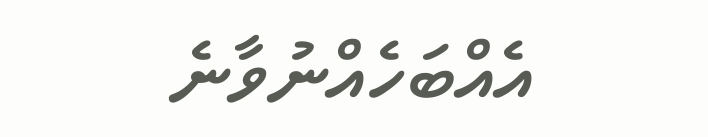އެއްބަހެއްނުވާނެ